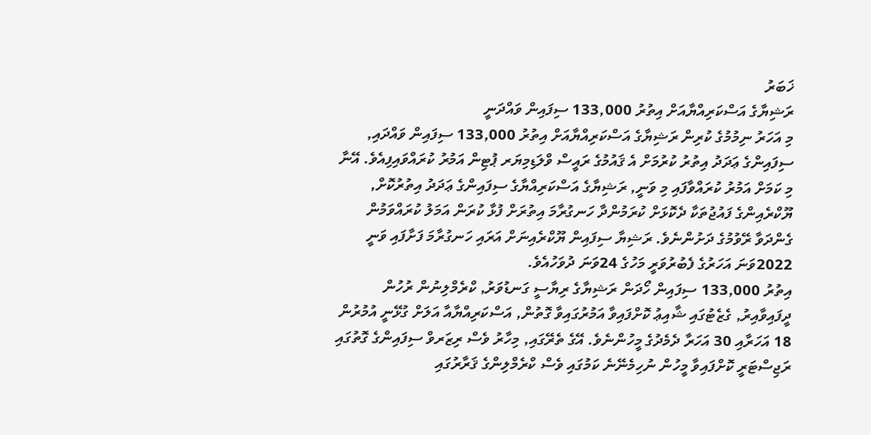ޚަބަރު
ރަޝިޔާގެ އަސްކަރިއްޔާއަށް އިތުރު 133,000 ސިފައިން ވައްދަނީ
މި އަހަރު ނިމުމުގެ ކުރިން ރަޝިޔާގެ އަސްކަރިއްޔާއަށް އިތުރު 133,000 ސިފައިން ވައްދައި, ސިފައިންގެ ޢަދަދު އިތުރު ކުރުމަށް އެ ޤައުމުގެ ރައީސް ވްލަޑިމިޔަރ ޕުޓިން އަމުރު ކުރައްވައިފިއެވެ. އޭނާ މި ކަމަށް އަމުރު ކުރައްވާފައި މި ވަނީ, ރަޝިޔާގެ އަސްކަރިއްޔާގެ ސިފައިންގެ ޢަދަދު އިތުރުކޮށް, ޔޫކްރެއިންގެ ފައުޖުތަކާ ދެކޮޅަށް ކުރަމުންދާ ހަނގުރާމަ އިތުރަށް ފުޅާ ކުރަން އަމަލު ކުރައްވަމުން ގެންދަވާ ރޭވުމުގެ ދަށުންނެވެ. ރަޝިޔާ ސިފައިން ޔޫކްރެއިނަށް އަރައި ހަނގުރާމަ ފަށާފައި ވަނީ 2022ވަނަ އަހަރުގެ ފެބުރުވަރީ މަހުގެ 24ވަނަ ދުވަހުއެވެ.
އިތުރު 133,000 ސިފައިން ހޯދަން ރަޝިޔާގެ ރިޔާސީ ގަނޑުވަރު, ކްރެމްލިނުން ރުހުން ދީފައިވާއިރު, ގެޒެޓުގައި ޝާއިޢު ކޮށްފައިވާ އަމުރުގައިވާ ގޮތުން, އަސްކަރިއްޔާއާ އަލަށް ގުޅޭނީ އުމުރުން 18 އަހަރާއި 30 އަހަރާ ދެމެދުގެ މީހުންނެވެ. އޭގެ ތެރޭގައި, މިހާރު ވެސް ރިޒަރވް ސިފައިންގެ ގޮތުގައި ރަޖިސްޓަރީ ކޮށްފައިވާ މީހުން ނުހިމެނޭނެ ކަމުގައި ވެސް ކްރެމްލިންގެ ޤަރާރުގައި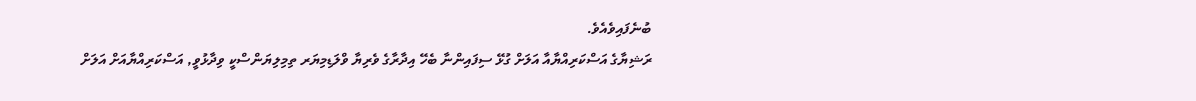ބުނެފައިވެއެވެ.
ރަޝިޔާގެ އަސްކަރިއްޔާއާ އަލަށް ގުޅޭ ސިފައިންނާ ބެހޭ އިދާރާގެ ވެރިޔާ ވްލަޑިމިޔަރ ތިމިލިޔަންސްކީ ވިދާޅުވީ, އަސްކަރިއްޔާއަށް އަލަށް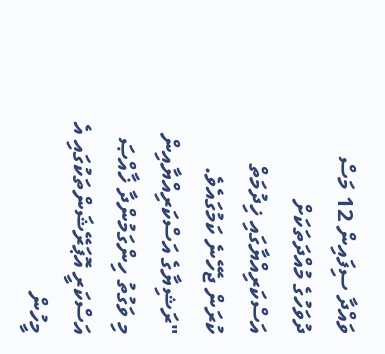ވައްދާ ސިފައިން 12 މަސް ދުވަހުގެ މުއްދަތަކަށް އަސްކަރިއްޔާގައި ޚިދުމަތް ކުރަން ޖެހޭނެ ކަމުގައެވެ. "ރަޝިޔާގެ އަސްކަރިއްޔާއިން މި ވަގުތު ހިންގަމުންދާ ޚާއްޞަ އަސްކަރީ އޮޕަރޭޝަންތަކުގައި އެ މީހުން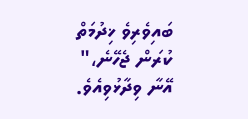ބައިވެރިވެ ޚިދުމަތް ކުރަން ޖެހޭނެ،" އޭނާ ވިދާޅުވިއެވެ.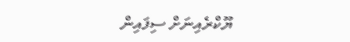ޔޫކްރެއިނަށް ސިފައިން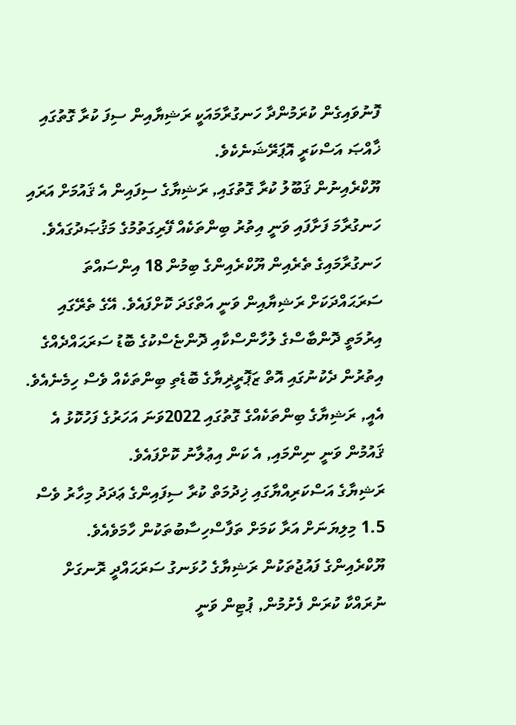ފޮނުވައިގެން ކުރަމުންދާ ހަނގުރާމައަކީ ރަޝިޔާއިން ސިފަ ކުރާ ގޮތުގައި ޚާއްޞަ އަސްކަރީ އޮޕަރޭޝަނެކެވެ.
ޔޫކްރެއިނުން ޤަބޫލު ކުރާ ގޮތުގައި, ރަޝިޔާގެ ސިފައިން އެ ޤައުމަށް އަރައި ހަނގުރާމަ ފަށާފައި ވަނީ އިތުރު ބިންތަކެއް ފޭރިގަތުމުގެ މަޤުޞަދުގައެވެ. ހަނގުރާމައިގެ ތެރެއިން ޔޫކްރެއިންގެ ބިމުން 18 އިންސައްތަ ސަރަޙައްދަކަށް ރަޝިޔާއިން ވަނީ އަތްގަދަ ކޮށްފައެވެ. އޭގެ ތެރޭގައި އިރުމަތީ ދޮންބާސްގެ ލުހާންސްކާއި ދޮންޏެސްކުގެ ބޮޑު ސަރަޙައްދެއްގެ އިތުރުން ދެކުނުގައި އޮތް ޒަޕޮރީޜިޔާގެ ބޮޑެތި ބިންތަކެއް ވެސް ހިމެނެއެވެ. އެއީ, ރަޝިޔާގެ ބިންތަކެއްގެ ގޮތުގައި 2022ވަނަ އަހަރުގެ ފަހުކޮޅު އެ ޤައުމުން ވަނީ ނިންމައި, އެ ކަން އިޢުލާނު ކޮށްފައެވެ.
ރަޝިޔާގެ އަސްކަރިއްޔާގައި ޚިދުމަތް ކުރާ ސިފައިންގެ ޢަދަދު މިހާރު ވެސް 1.5 މިލިޔަނަށް އަރާ ކަމަށް ތަފާސްހިސާބުތަކުން ހާމަވެއެވެ. ޔޫކްރެއިންގެ ފައުޖުތަކުން ރަޝިޔާގެ ހުޅަނގު ސަރަޙައްދީ ރޮނގަށް ނުރައްކާ ކުރަން ފެށުމުން, ޕުޓިން ވަނީ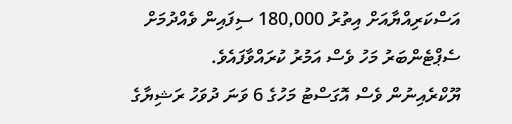އަސްކަރިއްޔާއަށް އިތުރު 180,000 ސިފައިން ވެއްދުމަށް ސެޕްޓެންބަރު މަހު ވެސް އަމުރު ކުރައްވާފައެވެ.
ޔޫކްރެއިނުން ވެސް އޮގަސްޓު މަހުގެ 6 ވަނަ ދުވަހު ރަޝިޔާގެ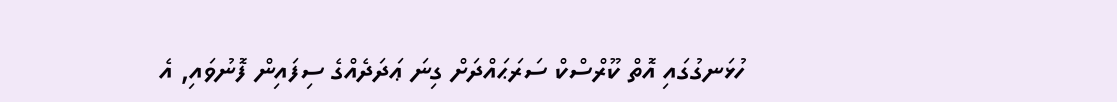ހުޅަނގުގައި އޮތް ކޫރްސްކް ސަރަޙައްދަށް ގިނަ ޢަދަދެއްގެ ސިފައިން ފޮނުވައި, އެ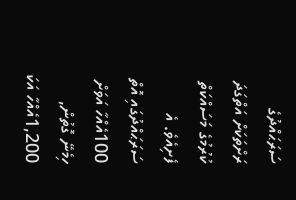ސަރަޙައްދުގެ ރަށްތަކަށް އަތްގަދަ ކުރުމުގެ މަސައްކަތް ފެށިއެވެ. އެ ސަރަޙައްދުގައި އޮތް 100އެއްހާ އަވަށް ހިމެނޭ ގޮތުން, 1,200އެއްހާ އަކަ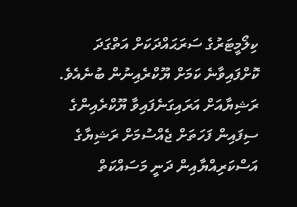ކިލޯމީޓަރުގެ ސަރަޙައްދަކަށް އަތްގަދަ ކޮށްފައިވާނެ ކަމަށް ޔޫކްރެއިނުން ބުނެއެވެ. ރަޝިޔާއަށް އަރައިގަނެފައިވާ ޔޫކްރެއިންގެ ސިފައިން ފަހަތަށް ޖެއްސުމަށް ރަޝިޔާގެ އަސްކަރިއްޔާއިން ދަނީ މަސައްކަތް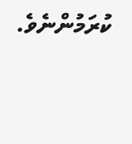ކުރަމުންނެވެ.